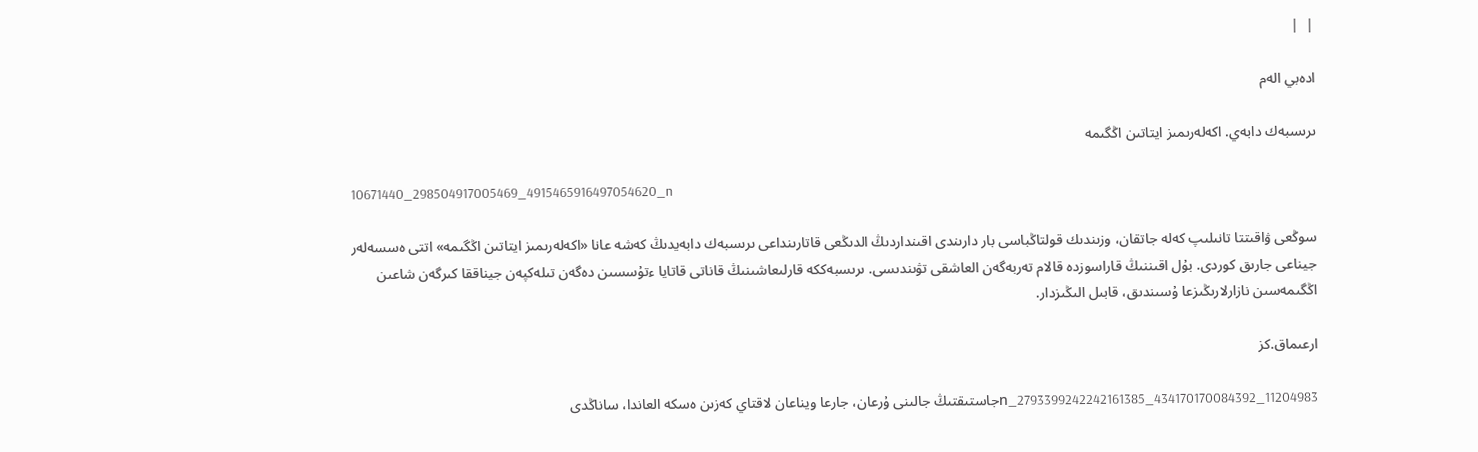|  |

ادەبي الەم

ىرىسبەك دابەي. اكەلەرىمىز ايتاتىن اڭگىمە

10671440_298504917005469_4915465916497054620_n

سوڭعى ۋاقىتتا تانىلىپ كەلە جاتقان، وزىندىك قولتاڭباسى بار دارىندى اقىنداردىڭ الدىڭعى قاتارىنداعى ىرىسبەك دابەيدىڭ كەشە عانا «اكەلەرىمىز ايتاتىن اڭگىمە» اتتى ەسسەلەر جيناعى جارىق كوردى. بۇل اقىننىڭ قاراسوزدە قالام تەربەگەن العاشقى تۋىندىسى. ىرىسبەككە قارلىعاشىنىڭ قاناتى قاتايا ءتۇسسىن دەگەن تىلەكپەن جيناققا كىرگەن شاعىن اڭگىمەسىن نازارلارىڭىزعا ۇسىندىق، قابىل الىڭىزدار.

ارعىماق.كز

11204983_434170170084392_2793399242242161385_nجاستىقتىڭ جالىنى ۇرعان، جارعا ويناعان لاقتاي كەزىن ەسكە العاندا، ساناڭدى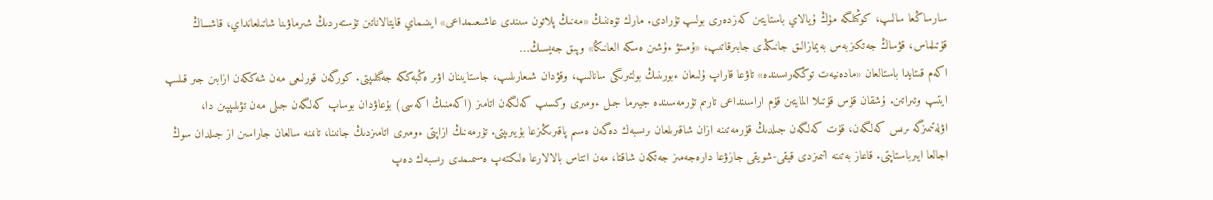سارساڭعا سالىپ، كوڭىلگە مۇڭ ۇيالاي باستايتىن كەزدەرى بولىپ تۇرادى. مارك تۆەننىڭ «مەنىڭ پلاتون سىندى عاشىعىمداعى» ايىنىماي قايتالاناتىن تۇستەردىڭ شىرماۋىنا شاتىلعانداي، قاشساڭ قۇتىلماس، قۋساڭ جەتكىزبەس بەيمازالىق جانىڭدى جابىرقاتىپ، «ۇمىتۋ ءۇشىن ەسكە العانىڭا» وپىق جەيسىڭ…
اكەم قىتايدا باستالعان «مادەنيەت توڭكەرىسىندە» تاۋعا قاراپ ۇلىعان ءبورىنىڭ بولتىرىگى سانالىپ، وقۋدان شىعارىلىپ، جاستايىنان اۋىر ەڭبەككە جەگىلىپتى. كورگەن قورلىعى مەن شەككەن ازابىن جىر قىلىپ ايتىپ وتىراتىن. ۇشقان قۇس قۇتىلا المايتىن قۇم اراسىنداعى تارىم تۇرمەسىندە جيىرما جىل ءومىرى وكسىپ كەلگەن اتامىز (اكەمنىڭ اكەسى) بۇعاۋدان بوساپ كەلگەن جىلى مەن تۋىلىپپىن دا، اۋلەتىمىزگە ىرىس كەلگەن، قۇت كەلگەن جىلدىڭ قۇرمەتىنە ازان شاقىرىلعان ىرىسبەك دەگەن ەسىم پاقىرىڭىزعا بۇيىرىپتى. تۇرمەنىڭ ازاپتى ءومىرى اتامىزدىڭ جانىنا، تانىنە سالعان جاراسىن از جىلدان سوڭ اجالعا ايىرباستاپتى. قاعاز بەتىنە اتىمىزدى قيقى-شويقى جازۋعا دارەجەمىز جەتكەن شاقتا، مەن اتتاس بالالارعا ەلىكتەپ ەسىمىمدى رىسبەك دەپ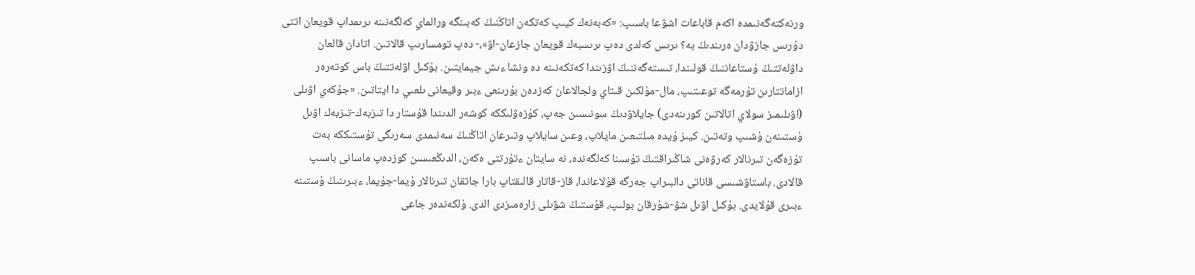ورنەكتەگەنىمدە اكەم قاباعات اشۋعا باسىپ: «كەبەنەك كيىپ كەتكەن اتاڭنىڭ كەبىنگە ورالماي كەلگەنىنە ىرىمداپ قويعان اتتى دۇرىس جازۋدان ەرىندىڭ بە؟ ىرىس كەلدى دەپ ىرىسبەك قويعان جازعان-اۋ»،- دەپ تومسارىپ قالاتىن. اتادان قالعان داۋلەتتىڭ ۇستاعاننىڭ قولىندا، تىستەگەننىڭ اۋزىندا كەتكەنىنە دە ونشا ءىش جيمايتىن. بۇكىل اۋلەتتىڭ باس كوتەرەر ازاماتتارىن تۇرمەگە توعىتىپ، مال-مۇلكىن قىتاي ولجالاعان كەزدەن بۇرىنعى ءبىر وقيعانى ىلعىي دا ايتاتىن. «جۇكەي اۋىلى (اۋىلىمىز سولاي اتالاتىن كورىنەدى) جايلاۋدىڭ سونىسىن جەپ، كۇزەۋلىككە كوشەر الدىندا قۇستار دا تىزبەك-تىزبەك اۋىل ۇستىنەن ۇشىپ وتەتىن. كيىز ۇيدە مىلتىعىن مايلاپ، وعىن سايلاپ وتىرعان اتاڭنىڭ سەنىمدى سەرىگى تۇستىككە بەت تۇزەگەن تىرنالار كەرۋەنى شاڭىراقتىڭ تۇسىنا كەلگەندە، نە سايتان ءتۇرتتى ەكەن، الدىڭعىسىن كوزدەپ ماسانى باسىپ قالادى. باستاۋشىسى قاناتى دالبىراپ جەرگە قۇلاعاندا، قاز-قاتار قالىقتاپ بارا جاتقان تىرنالار ۇيما-جۇيما، ءبىرىنىڭ ۇستىنە ءبىرى قۇلايدى. بۇكىل اۋىل شۋ-شۇرقان بولىپ، قۇستىڭ شۋىلى زارەمىزدى الدى. ۇلكەندەر جاعى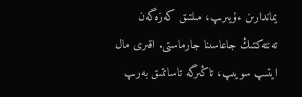يماندارىن ءۇيىرىپ، مىلتىق كەزەگەن تەنتەكتىڭ جاعاسىنا جارماستى. اقىرى مال ايتىپ سويىپ، تاڭىرگە تاساتتىق بەرىپ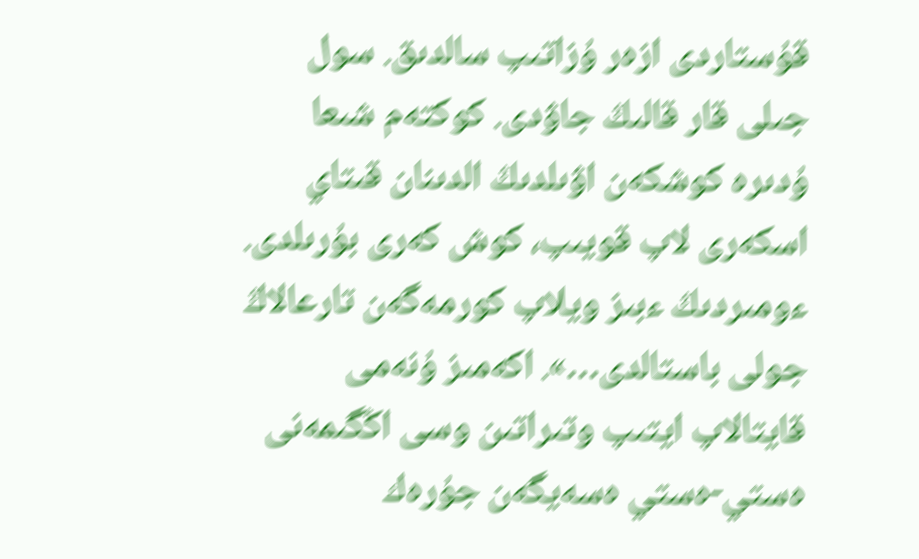قۇستاردى ازەر ۇزاتىپ سالدىق. سول جىلى قار قالىڭ جاۋدى. كوكتەم شىعا ۇدىرە كوشكەن اۋىلدىڭ الدىنان قىتاي اسكەرى لاپ قويىپ، كوش كەرى بۇرىلدى. ءومىردىڭ ءبىز ويلاپ كورمەگەن تارعالاڭ جولى باستالدى…». اكەمىز ۇنەمى قايتالاپ ايتىپ وتىراتىن وسى اڭگىمەنى ەستي-ەستي ەسەيگەن جۇرەك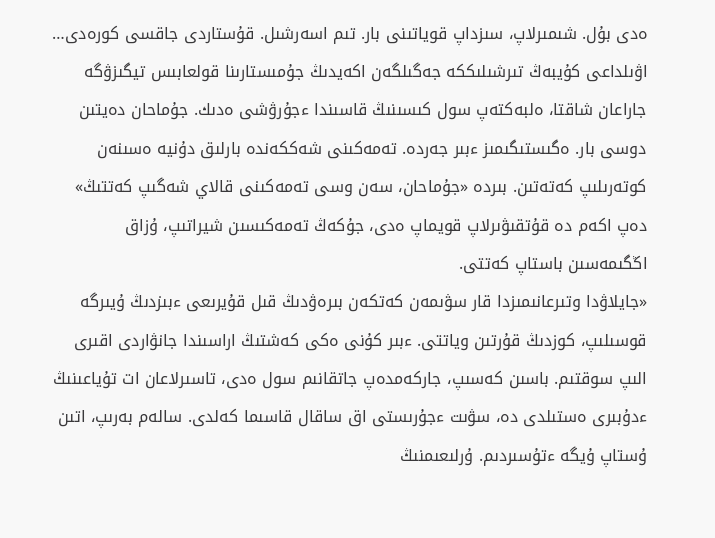ەدى بۇل. شىمىرلاپ، سىزداپ قوياتىنى بار. تىم اسەرشىل. قۇستاردى جاقسى كورەدى…
اۋىلداعى كۇيبەڭ تىرشىلىككە جەگىلگەن اكەيدىڭ جۇمىستارىنا قولعابىس تيگىزۋگە جاراعان شاقتا، ەلبەكتەپ سول كىسىنىڭ قاسىندا ءجۇرۋشى ەدىك. جۇماحان دەيتىن دوسى بار. ەگىستىگىمىز ءبىر جەردە. تەمەكىنى شەككەندە بارلىق دۇنيە ەسىنەن كوتەرىلىپ كەتەتىن. بىردە «جۇماحان، سەن وسى تەمەكىنى قالاي شەگىپ كەتتىڭ» دەپ اكەم دە قۇتقىۋىرلاپ قويماپ ەدى، جۇكەڭ تەمەكىسىن شيراتىپ، ۇزاق اڭگىمەسىن باستاپ كەتتى.
«جايلاۋدا وتىرعانىمىزدا قار سۋىمەن كەتكەن بىرەۋدىڭ قىل قۇيرىعى ءبىزدىڭ ۇيىرگە قوسىلىپ، كوزدىڭ قۇرتىن وياتتى. ءبىر كۇنى ەكى كەشتىڭ اراسىندا جانۋاردى اقىرى الىپ سوقتىم. باسىن كەسىپ، جاركەمدەپ جاتقانىم سول ەدى، تاسىرلاعان ات تۇياعىنىڭ ءدۇبىرى ەستىلدى دە، سۋىت ءجۇرىستى اق ساقال قاسىما كەلدى. سالەم بەرىپ، اتىن ۇستاپ ۇيگە ءتۇسىردىم. ۇرلىعىمنىڭ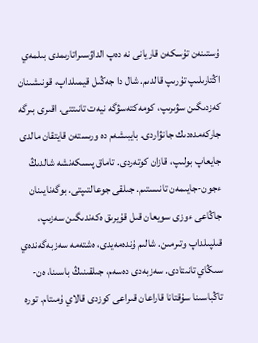ۇستىنەن تۇسكەن قاريانى نە دەپ الداۋسىراتارىمدى بىلمەي اڭتارىلىپ تۇرىپ قالدىم. شال دا جەڭىل قيمىلداپ، قونىشىنان كەزدىگىن سۋىرىپ، كومەكتەسۋگە نيەت تانىتتى. اقىرى بىرگە جاركەمدەدىك جانۋاردى. بايبىشەم دە ورىستەن قايتقان مالدى جايعاپ بولىپ، قازان كوتەردى. تاماق پىسكەنشە شالدىڭ ءجون-جايىمەن تانىستىم. جىلقى جوعالتىپتى. بوگەنايىنان جاڭاعى ءوزى سويعان قىل قۇيرىق ەكەندىگىن سەزىپ، قىلپىلداپ وتىرمىن. شالىم ۇندەمەيدى، ەشتەمە سەزبەگەندەي سىڭاي تانىتادى. سەزبەدى دەسەم، جىلقىنىڭ باسىنا، ەن-تاڭباسىنا سۇقتانا قاراعان قىراعى كوزدى قالاي ۇمىتام. تورە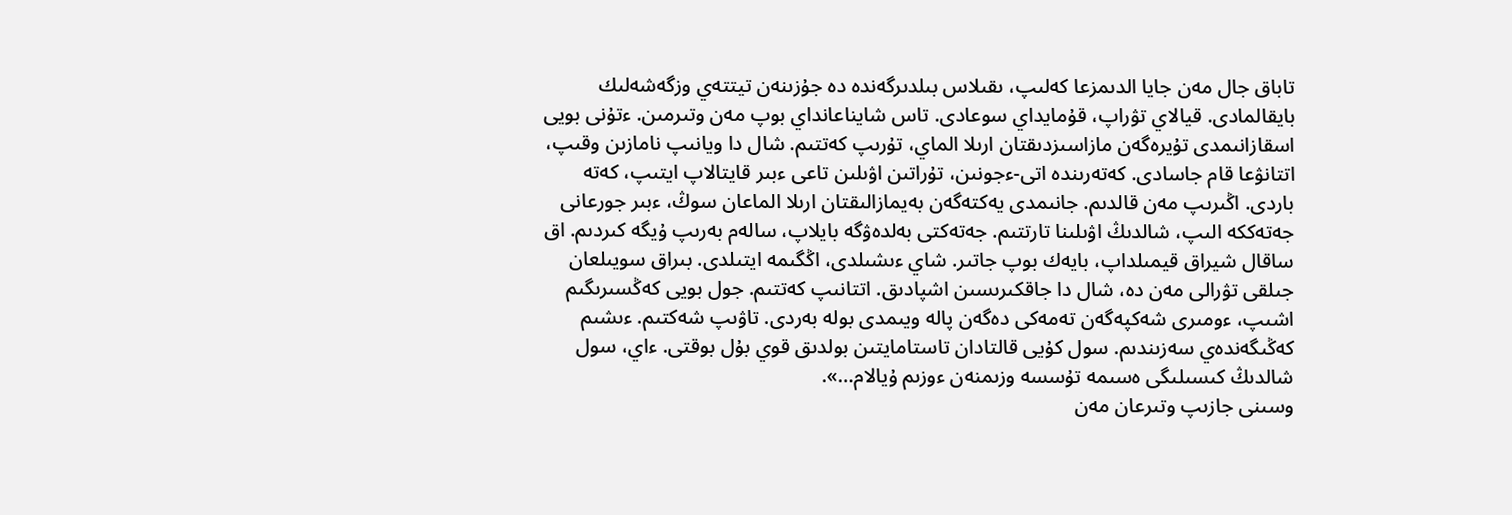تاباق جال مەن جايا الدىمزعا كەلىپ، ىقىلاس بىلدىرگەندە دە جۇزىنەن تيتتەي وزگەشەلىك بايقالمادى. قيالاي تۋراپ، قۇمايداي سوعادى. تاس شايناعانداي بوپ مەن وتىرمىن. ءتۇنى بويى اسقازانىمدى تۇيرەگەن مازاسىزدىقتان ارىلا الماي، تۇرىپ كەتتىم. شال دا ويانىپ نامازىن وقىپ، اتتانۋعا قام جاسادى. كەتەرىندە اتى-ءجونىن، تۇراتىن اۋىلىن تاعى ءبىر قايتالاپ ايتىپ، كەتە باردى. اڭىرىپ مەن قالدىم. جانىمدى يەكتەگەن بەيمازالىقتان ارىلا الماعان سوڭ، ءبىر جورعانى جەتەككە الىپ، شالدىڭ اۋىلىنا تارتتىم. جەتەكتى بەلدەۋگە بايلاپ، سالەم بەرىپ ۇيگە كىردىم. اق ساقال شيراق قيمىلداپ، بايەك بوپ جاتىر. شاي ءىشىلدى، اڭگىمە ايتىلدى. بىراق سويىلعان جىلقى تۋرالى مەن دە، شال دا جاقكىرىسىن اشپادىق. اتتانىپ كەتتىم. جول بويى كەڭسىرىگىم اشىپ، ءومىرى شەكپەگەن تەمەكى دەگەن پالە ويىمدى بولە بەردى. تاۋىپ شەكتىم. ءىشىم كەڭىگەندەي سەزىندىم. سول كۇيى قالتادان تاستامايتىن بولدىق قوي بۇل بوقتى. ءاي، سول شالدىڭ كىسىلىگى ەسىمە تۇسسە وزىمنەن ءوزىم ۇيالام…».
وسىنى جازىپ وتىرعان مەن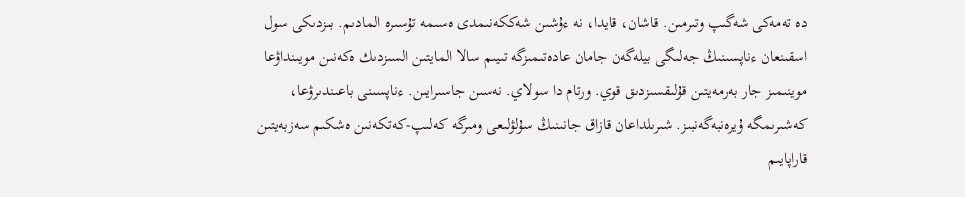دە تەمەكى شەگىپ وتىرمىن. قاشان، قايدا، نە ءۇشىن شەككەنىمدى ەسىمە تۇسىرە المادىم. بىزدىكى سول اسقىنعان ءناپسىنىڭ جەلىگى بيلەگەن جامان عادەتىمىزگە تىيىم سالا المايتىن السىزدىك ەكەنىن مويىنداۋعا موينىمىز جار بەرمەيتىن قۇلىقسىزدىق قوي. ورتام دا سولاي. نەسىن جاسىرايىن. ءناپسىنى باعىندىرۋعا، كەشىرىمگە ۇيرەنبەگەنبىز. شىرىلداعان قازاق جانىنىڭ سۇلۋلىعى ومىرگە كەلىپ-كەتكەنىن ەشكىم سەزبەيتىن قاراپايىم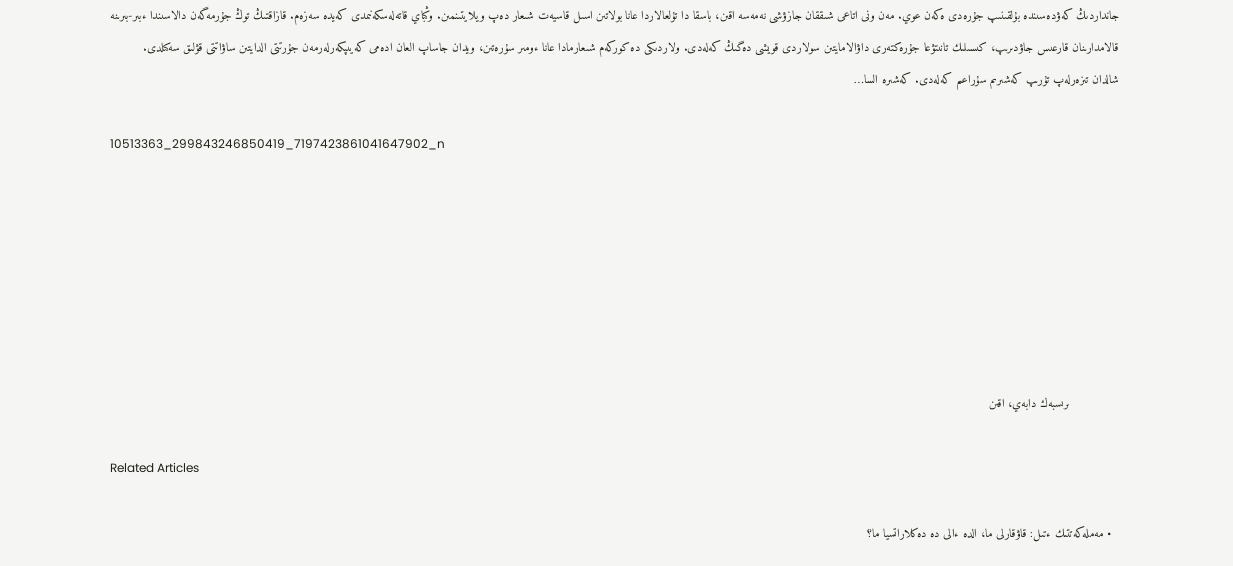جانداردىڭ كەۋدەسىندە بۇلقىنىپ جۇرەدى ەكەن عوي. مەن ونى اتاعى شىققان جازۋشى نەمەسە اقىن، باسقا دا تۇلعالاردا عانا بولاتىن اسىل قاسيەت شىعار دەپ ويلايتىنمىن. وڭباي قاتەلەسكەنىمدى كەيدە سەزەم. قازاقتىڭ توڭ جۇرمەگەن دالاسىندا ءبىر-بىرىنە قالامدارىنان قارعىس جاۋدىرىپ، كىسىلىك تانىتۋعا جۇرەكتەرى داۋالامايتىن سولاردى قويشى دەگىڭ كەلەدى. ولاردىكى دە كوركەم شىعارمادا عانا ءومىر سۇرەتىن، ويدان جاساپ العان ادەمى كەيىپكەرلەرمەن جۇرتتى الدايتىن ساۋاتتى قۋلىق سەكىلدى.
شالدان تىزەرلەپ تۇرىپ كەشىرىم سۇراعىم كەلەدى. كەشىرە السا…

10513363_299843246850419_7197423861041647902_n







              ىرىسبەك دابەي، اقىن

Related Articles

  • مەملەكەتتىك ءتىل: قاۋقارلى ما، الدە ءالى دە دەكلاراتسيا ما؟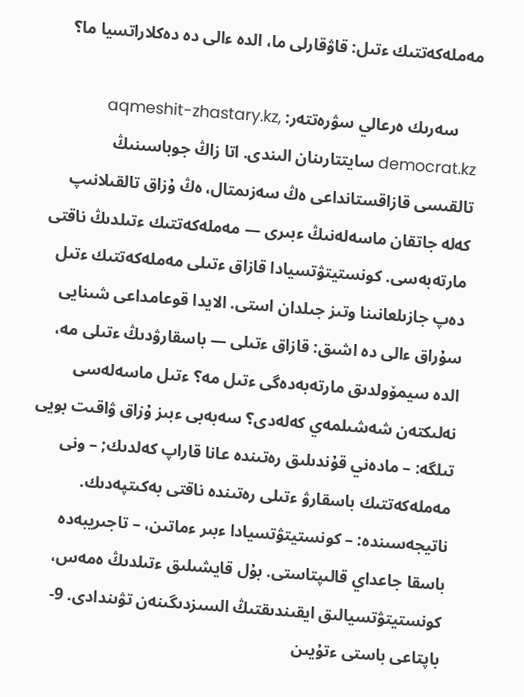مەملەكەتتىك ءتىل: قاۋقارلى ما، الدە ءالى دە دەكلاراتسيا ما؟

     سەرىك ەرعالي سۋرەتتەر: aqmeshit-zhastary.kz, democrat.kz سايتتارىنان الىندى. اتا زاڭ جوباسىنىڭ تالقىسى قازاقستانداعى ەڭ سەزىمتال، ەڭ ۇزاق تالقىلانىپ كەلە جاتقان ماسەلەنىڭ ءبىرى — مەملەكەتتىك ءتىلدىڭ ناقتى مارتەبەسى. كونستيتۋتسيادا قازاق ءتىلى مەملەكەتتىك ءتىل دەپ جازىلعانىنا وتىز جىلدان استى. الايدا قوعامداعى شىنايى سۇراق ءالى دە اشىق: قازاق ءتىلى — باسقارۋدىڭ ءتىلى مە، الدە سيمۆولدىق مارتەبەدەگى ءتىل مە؟ ءتىل ماسەلەسى نەلىكتەن شەشىلمەي كەلەدى؟ سەبەبى ءبىز ۇزاق ۋاقىت بويى تىلگە: – مادەني قۇندىلىق رەتىندە عانا قاراپ كەلدىك; – ونى مەملەكەتتىك باسقارۋ ءتىلى رەتىندە ناقتى بەكىتپەدىك. ناتيجەسىندە: – كونستيتۋتسيادا ءبىر ءماتىن، – تاجىريبەدە باسقا جاعداي قالىپتاستى. بۇل قايشىلىق ءتىلدىڭ ەمەس، كونستيتۋتسيالىق ايقىندىقتىڭ السىزدىگىنەن تۋىندادى. 9-باپتاعى باستى ءتۇيىن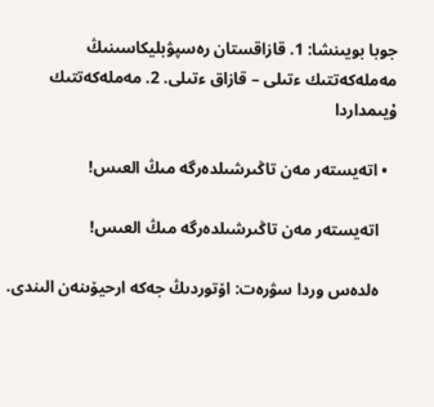جوبا بويىنشا: 1. قازاقستان رەسپۋبليكاسىنىڭ مەملەكەتتىك ءتىلى – قازاق ءتىلى. 2. مەملەكەتتىك ۇيىمداردا

  • اتەيستەر مەن تاڭىرشىلدەرگە مىڭ العىس!

    اتەيستەر مەن تاڭىرشىلدەرگە مىڭ العىس!

    ەلدەس وردا سۋرەت: اۆتوردىڭ جەكە ارحيۆىنەن الىندى.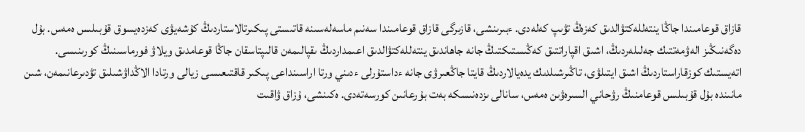قازاق قوعامىندا جاڭا ينتەللەكتۋالدىق كەزەڭ تۋىپ كەلەدى. ءبىرىنشى، قازىرگى قازاق قوعامىندا سەنىم ماسەلەسىنە قاتىستى پىكىرتالاستاردىڭ كۇشەيۋى كەزدەيسوق قۇبىلىس ەمەس. بۇل دەگەنىڭىز الەۋمەتتىك جەلىلەردىڭ، اشىق اقپاراتتىق كەڭىستىكتىڭ جانە جاھاندىق ينتەللەكتۋالدىق اعىمداردىڭ ىقپالىمەن قالىپتاسقان جاڭا قوعامدىق ويلاۋ فورماسىنىڭ كورىنىسى. اتەيستىك كوزقاراستاردىڭ اشىق ايتىلۋى، تاڭىرشىلدىك يدەيالاردىڭ قايتا جاڭعىرۋى جانە ءداستۇرلى ءدىني ورتا اراسىنداعى پىكىر قاقتىعىسى زيالى ورتادا الاڭداۋشىلىق تۋدىرعانىمەن، شىن مانىندە بۇل قۇبىلىس قوعامنىڭ رۋحاني السىرەۋىن ەمەس، سانالى ىزدەنىسكە بەت بۇرعانىن كورسەتەدى. ەكىنشى، ۇزاق ۋاقىت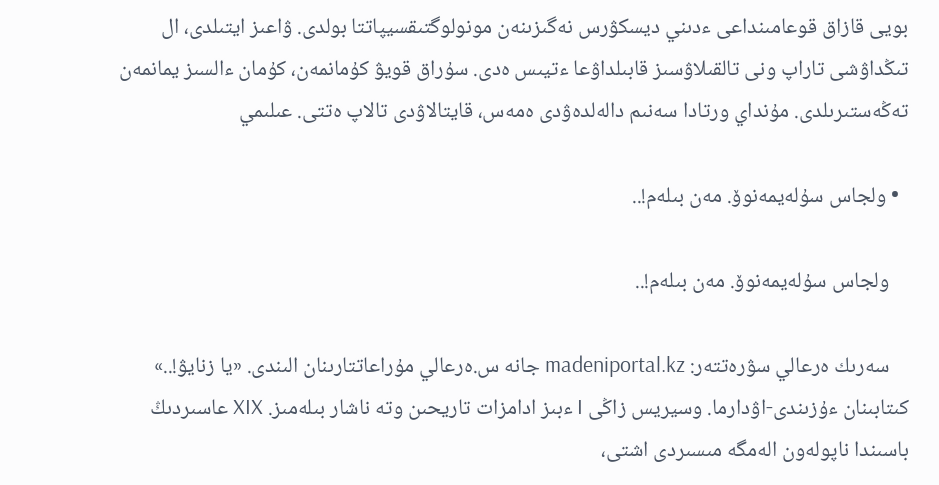بويى قازاق قوعامىنداعى ءدىني ديسكۋرس نەگىزىنەن مونولوگتىقسيپاتتا بولدى. ۋاعىز ايتىلدى، ال تىڭداۋشى تاراپ ونى تالقىلاۋسىز قابىلداۋعا ءتيىس ەدى. سۇراق قويۋ كۇمانمەن، كۇمان ءالسىز يمانمەن تەڭەستىرىلدى. مۇنداي ورتادا سەنىم دالەلدەۋدى ەمەس، قايتالاۋدى تالاپ ەتتى. عىلىمي

  • ولجاس سۇلەيمەنوۆ. مەن بىلەم!..

    ولجاس سۇلەيمەنوۆ. مەن بىلەم!..

    سەرىك ەرعالي سۋرەتتەر: madeniportal.kz جانە س.ەرعالي مۇراعاتتارىنان الىندى. «يا زنايۋ!..» كىتابىنان ءۇزىندى-اۋدارما. وسيريس زاڭى I ءبىز ادامزات تاريحىن وتە ناشار بىلەمىز. XIX عاسىردىڭ باسىندا ناپولەون الەمگە مىسىردى اشتى،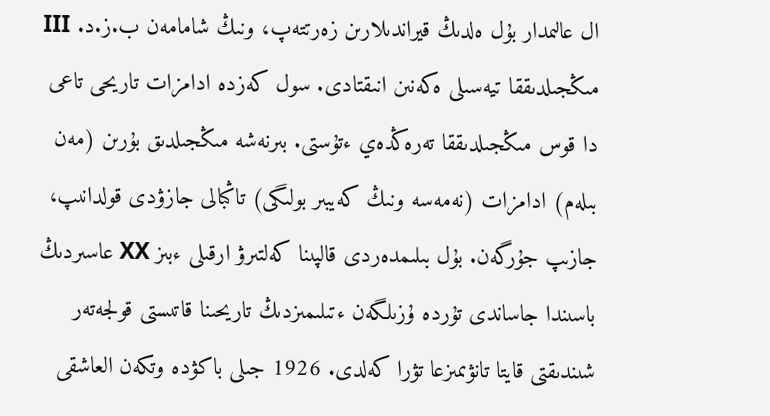ال عالىمدار بۇل ەلدىڭ قيراندىلارىن زەرتتەپ، ونىڭ شامامەن ب.ز.د. III مىڭجىلدىققا تيەسىلى ەكەنىن انىقتادى. سول كەزدە ادامزات تاريحى تاعى دا قوس مىڭجىلدىققا تەرەڭدەي ءتۇستى. بىرنەشە مىڭجىلدىق بۇرىن (مەن بىلەم) ادامزات (نەمەسە ونىڭ كەيبىر بولىگى) تاڭبالى جازۋدى قولدانىپ، جازىپ جۇرگەن. بۇل بىلىمدەردى قالپىنا كەلتىرۋ ارقىلى ءبىز XX عاسىردىڭ باسىندا جاساندى تۇردە ۇزىلگەن ءتىلىمىزدىڭ تاريحىنا قاتىستى قولجەتەر شىندىقتى قايتا تانۋىمىزعا تۋرا كەلدى. 1926 جىلى باكۋدە وتكەن العاشقى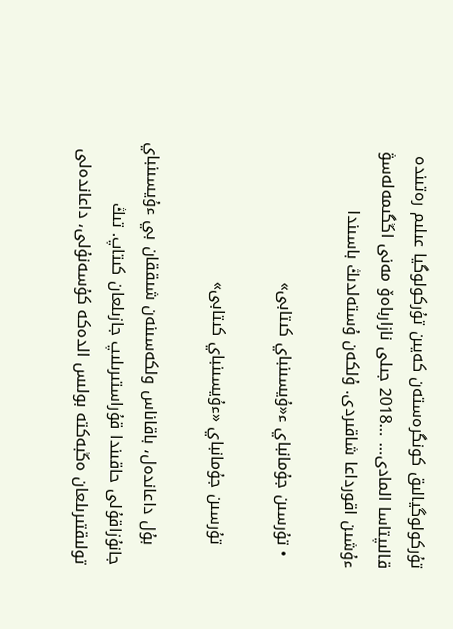تۇركولوگيالىق كونگرەستەن كەيىن تۇركولوگيا عىلىم رەتىندە قالىپتاسا المادى… …2018 جىلى نازارباەۆ مەنى اڭگىمەلەسۋ ءۇشىن اقورداعا شاقىردى. ۇلكەن ۇستەلدىڭ باسىندا

  • تۇرسىن جۇمانباي ء«ۇيسىنباي كىتابى»

    تۇرسىن جۇمانباي «ءۇيسىنباي كىتابى»

    بۇل داعاندەل، باقاناس ولكەسىنەن شىققان بي ءۇيسىنباي جانۇزاقۇلى حاقىندا قۇراستىرىلىپ جازىلعان كىتاپ. تىڭ تولىقتىرىلعان ەڭبەكتە بولىس الدەكە كۇسەنۇلى، داعاندەلى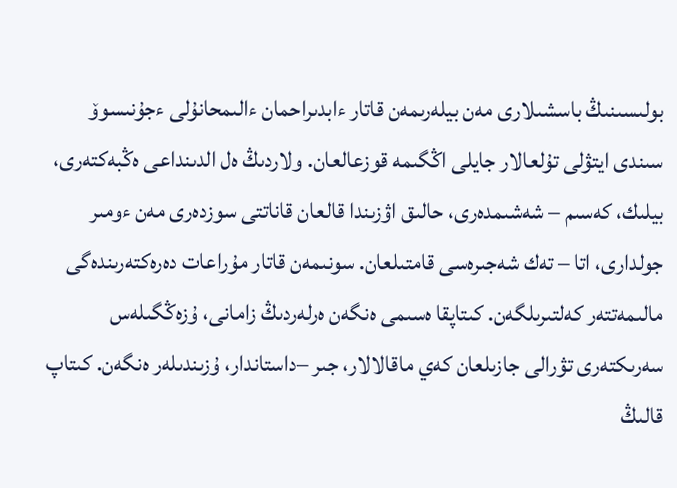بولىسىنىڭ باسشىلارى مەن بيلەرىمەن قاتار ءابدىراحمان ءالىمحانۇلى ءجۇنىسوۆ سىندى ايتۋلى تۇلعالار جايلى اڭگىمە قوزعالعان. ولاردىڭ ەل الدىنداعى ەڭبەكتەرى، بيلىك، كەسىم – شەشىمدەرى، حالىق اۋزىندا قالعان قاناتتى سوزدەرى مەن ءومىر جولدارى، اتا – تەك شەجىرەسى قامتىلعان. سونىمەن قاتار مۇراعات دەرەكتەرىندەگى مالىمەتتەر كەلتىرىلگەن. كىتاپقا ەسىمى ەنگەن ەرلەردىڭ زامانى، ۇزەڭگىلەس سەرىكتەرى تۋرالى جازىلعان كەي ماقالالار، جىر –داستاندار، ۇزىندىلەر ەنگەن. كىتاپ قالىڭ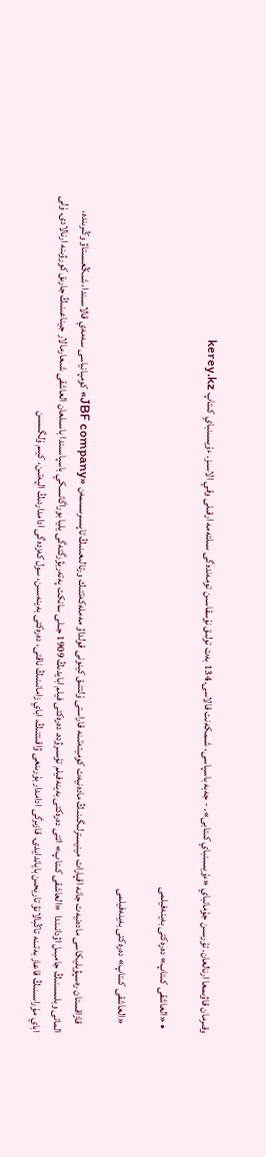وقىرمان قاۋىمعا ارنالعان. تۇرسىن جۇمانباي «ءۇيسىنباي كىتابى»، - جەبە باسپاسى، شىمكەنت قالاسى.134 بەت تولىق نۇسقاسىن تومەندەگى سىلتەمە ارقىلى وقي الاسىز. ءۇيسىنباي كىتاپ kerey.kz

  • «العاشقى كىتاپ» دەرەكتى بەينەفيلمى

    «العاشقى كىتاپ» دەرەكتى بەينەفيلمى

    قازاقستان رەسپۋبليكاسى مادەنيەت جانە اقپارات مينيسترلىگىنىڭ مادەنيەت كوميتەتىنە قاراستى ۇلتتىق كينونى قولداۋ مەملەكەتتىك ورتالىعىنىڭ تاپسىرىسىمەن «JBF company» كومپانياسى سەمەي قالاسىندا، شىڭعىستاۋ وڭىرىندە، الماتى وبلىسىنىڭ جامبىل اۋدانىندا  «العاشقى كىتاپ» اتتى دەرەكتى بەينەفيلم تۇسىرۋدە. دەرەكتى فيلم ابايدىڭ 1909 جىلى سانكت پەتەربۋرگتەگى يليا بوراگانسكي باسپاسىندا باسىلعان العاشقى شىعارمالار جيناعىنىڭ جارىق كورۋىنە ارنالادى. ۇلى اباي مۇراسىنىڭ قاعاز بەتىنە تاڭبالانۋ تاريحىن باياندايدى. قازىرگى ادامدار بۇرىنعى ۋاقىتتىڭ، اباي زامانىنىڭ ناقتى، دەرەكتى بەينەسىن، سول كەزدەگى ادامداردىڭ الپەتىن، كيىم ۇلگىسىن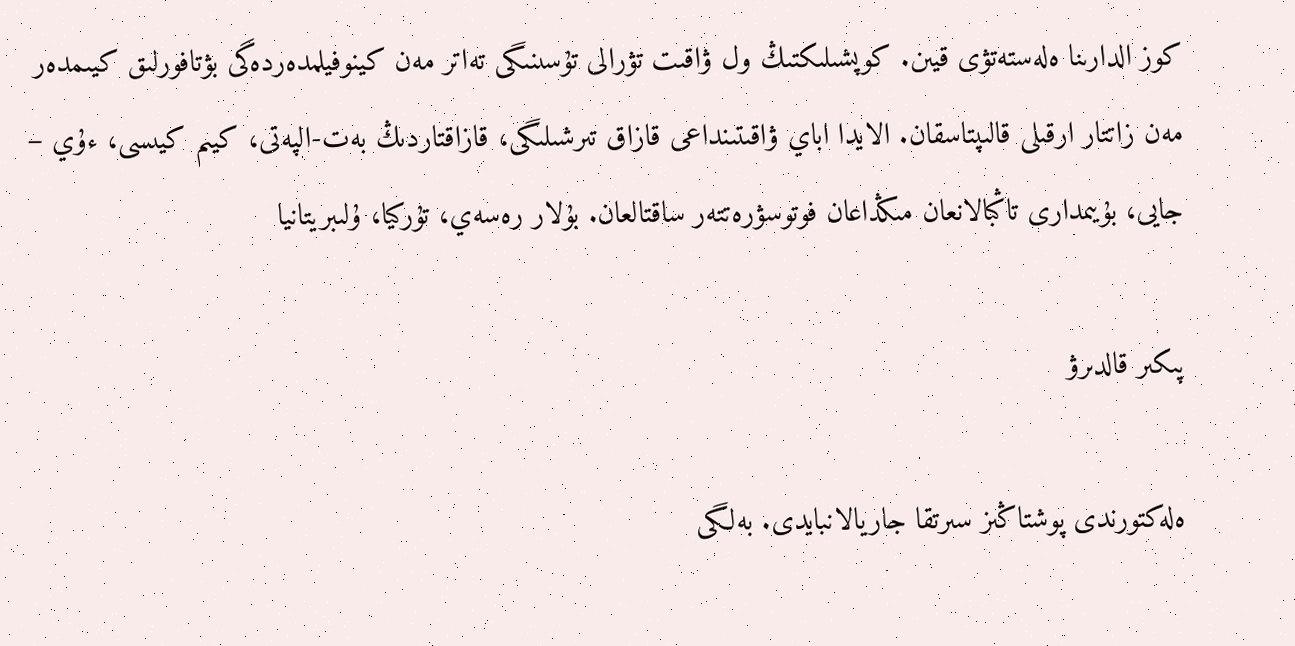كوز الدارىنا ەلەستەتۋى قيىن. كوپشىلىكتىڭ ول ۋاقىت تۋرالى تۇسىنىگى تەاتر مەن كينوفيلمدەردەگى بۋتافورلىق كيىمدەر مەن زاتتار ارقىلى قالىپتاسقان. الايدا اباي ۋاقىتىنداعى قازاق تىرشىلىگى، قازاقتاردىڭ بەت-الپەتى، كيىم كيىسى، ءۇي – جايى، بۇيىمدارى تاڭبالانعان مىڭداعان فوتوسۋرەتتەر ساقتالعان. بۇلار رەسەي، تۇركيا، ۇلىبريتانيا

پىكىر قالدىرۋ

ەلەكتورندى پوشتاڭىز سىرتقا جاريالانبايدى. بەلگى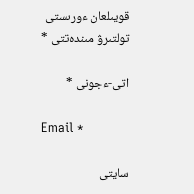قويىلعان ءورىستى تولتىرۋ مىندەتتى *

اتى-ءجونى *

Email *

سايتى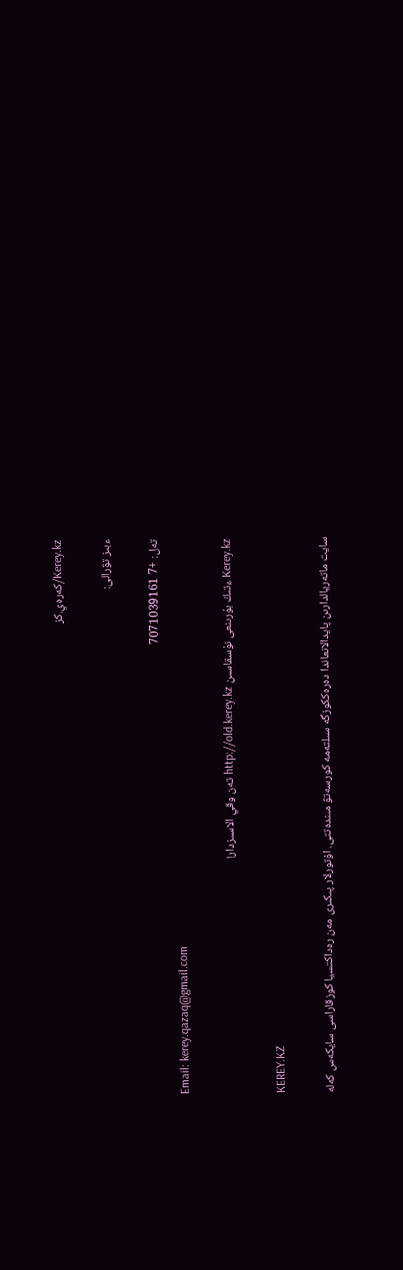Kerey.kz/كەرەي.كز

ءبىز تۋرالى:

تەل: +7 7071039161
Email: kerey.qazaq@gmail.com

Kerey.kz ءتىڭ بۇرىنعى نۇسقاسىن http://old.kerey.kz تەن وقي الاسىزدار!

KEREY.KZ

سايت ماتەريالدارىن پايدالانعاندا دەرەككوزگە سىلتەمە كورسەتۋ مىندەتتى. اۆتورلار پىكىرى مەن رەداكتسيا كوزقاراسى سايكەس كەلە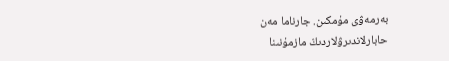بەرمەۋى مۇمكىن. جارناما مەن حابارلاندىرۋلاردىڭ مازمۇنىنا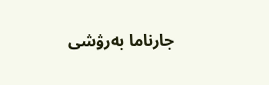جارناما بەرۋشى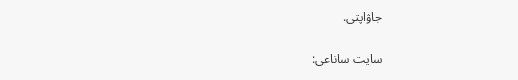جاۋاپتى.

سايت ساناعى: